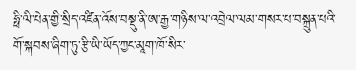ཧྥི་ལི་པེན་གྱི་སྲིད་འཛིན་འོས་བསྡུ་ནི་ཨ་རྒྱ་གཉིས་ལ་འབྲེལ་ལམ་གསར་པ་བསྐྲུན་པའི་གོ་སྐབས་ཞིག་ཏུ་རྩི་ཡི་ཡོད་ཀྱང་མཱག་ཁོ་སིར་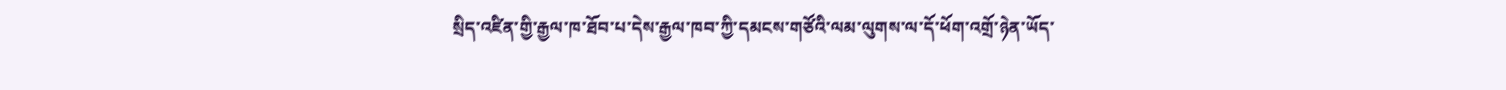སྲིད་འཛིན་གྱི་རྒྱལ་ཁ་ཐོབ་པ་དེས་རྒྱལ་ཁབ་ཀྱི་དམངས་གཙོའི་ལམ་ལུགས་ལ་དོ་ཕོག་འགྲོ་ཉེན་ཡོད་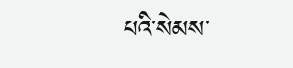པའི་སེམས་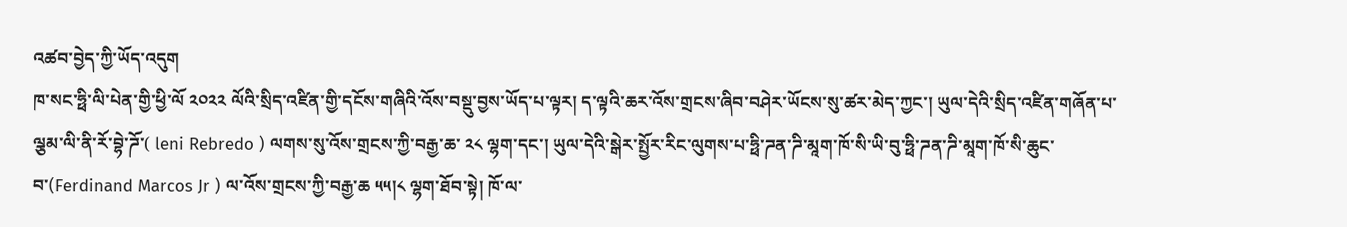འཚབ་བྱེད་ཀྱི་ཡོད་འདུག
ཁ་སང་ཧྥི་ལི་པེན་གྱི་ཕྱི་ལོ ༢༠༢༢ ལོའི་སྲིད་འཛིན་གྱི་དངོས་གཞིའི་འོས་བསྡུ་བྱས་ཡོད་པ་ལྟར། ད་ལྟའི་ཆར་འོས་གྲངས་ཞིབ་བཤེར་ཡོངས་སུ་ཚར་མེད་ཀྱང་། ཡུལ་དེའི་སྲིད་འཛིན་གཞོན་པ་ལྕམ་ལི་ནི་རོ་བྷེ་ཌོ་( leni Rebredo ) ལགས་སུ་འོས་གྲངས་ཀྱི་བརྒྱ་ཆ་ ༢༨ ལྷག་དང་། ཡུལ་དེའི་སྒེར་སྤྱོར་རིང་ལུགས་པ་ཧྥི་ཌན་ཌི་མཱག་ཁོ་སི་ཡི་བུ་ཧྥི་ཌན་ཌི་མཱག་ཁོ་སི་ཆུང་བ་(Ferdinand Marcos Jr ) ལ་འོས་གྲངས་ཀྱི་བརྒྱ་ཆ ༥༥།༨ ལྷག་ཐོབ་སྟེ། ཁོ་ལ་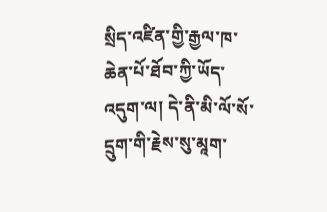སྲིད་འཛིན་གྱི་རྒྱལ་ཁ་ཆེན་པོ་ཐོབ་ཀྱི་ཡོད་འདུག་ལ། དེ་ནི་མི་ལོ་སོ་དྲུག་གི་རྗེས་སུ་མཱག་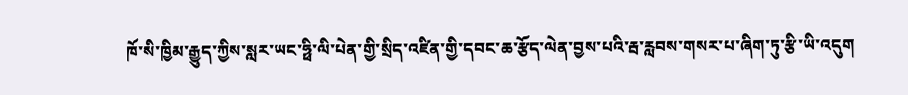ཁོ་སི་ཁྱིམ་རྒྱུད་ཀྱིས་སླར་ཡང་ཧྥི་ལི་པེན་གྱི་སྲིད་འཛིན་གྱི་དབང་ཆ་རྩོད་ལེན་བྱས་པའི་རྦ་རླབས་གསར་པ་ཞིག་ཏུ་རྩི་ཡི་འདུག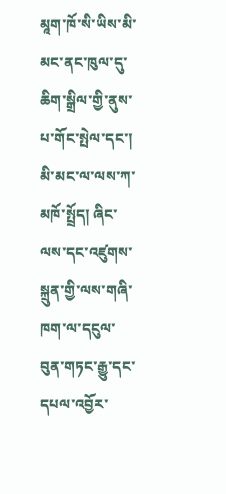མཱག་ཁོ་སི་ཡིས་མི་མང་ནང་ཁུལ་དུ་ཆིག་སྒྲིལ་གྱི་ནུས་པ་གོང་སྤེལ་དང་། མི་མང་ལ་ལས་ཀ་མཁོ་སྤྲོད། ཞིང་ལས་དང་འཛུགས་སྐྲུན་གྱི་ལས་གཞི་ཁག་ལ་དངུལ་བུན་གཏང་རྒྱུ་དང་དཔལ་འབྱོར་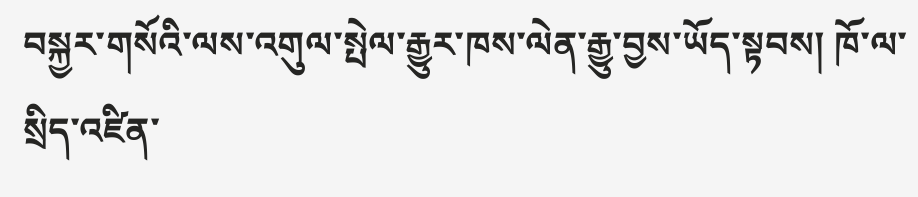བསྐྱར་གསོའི་ལས་འགུལ་སྤེལ་རྒྱུར་ཁས་ལེན་རྒྱུ་བྱས་ཡོད་སྟབས། ཁོ་ལ་སྲིད་འཛིན་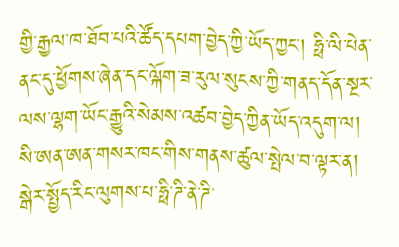གྱི་རྒྱལ་ཁ་ཐོབ་པའི་ཚོད་དཔག་བྱེད་ཀྱི་ཡོད་ཀྱང་། ཧྥི་ལི་པེན་ནང་དུ་ཕྱོགས་ཞེན་དང་ལྐོག་ཟ་རུལ་སུངས་ཀྱི་གནད་དོན་སྔར་ལས་ལྷག་ཡོང་རྒྱུའི་སེམས་འཚབ་བྱེད་ཀྱིན་ཡོད་འདུག་ལ། སི་ཨན་ཨན་གསར་ཁང་གིས་གནས་ཚུལ་སྤེལ་བ་ལྟར་ན། སྒེར་སྤྱོད་རིང་ལུགས་པ་ཧྥི་ཌི་ནེ་ཌི་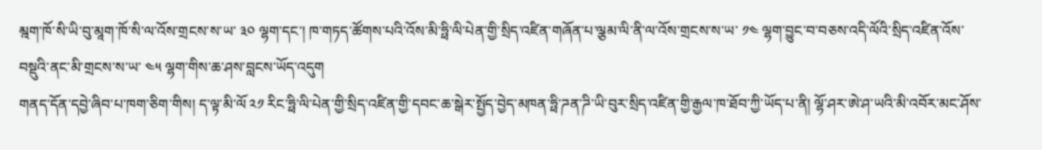མྰག་ཁོ་སི་ཡི་བུ་མཱག་ཁོ་སི་ལ་འོས་གྲངས་ས་ཡ་ ༣༠ ལྷག་དང་། ཁ་གཏད་ཚོགས་པའི་འོས་མི་ཧྥི་ལི་པེན་གྱི་སྲིད་འཛིན་གཞོན་པ་ལྕམ་ལི་ནི་ལ་འོས་གྲངས་ས་ཡ་ ༡༤ ལྷག་བྱུང་བ་བཅས་འདི་ལོའི་སྲིད་འཛིན་འོས་བསྡུའི་ནང་མི་གྲངས་ས་ཡ་ ༤༥ ལྷག་གིས་ཆ་ཤས་བླངས་ཡོད་འདུག
གནད་དོན་དབྱེ་ཞིབ་པ་ཁག་ཅིག་གིས། ད་ལྟ་མི་ལོ ༢༡ རིང་ཧྥི་ལི་པེན་གྱི་སྲིད་འཛིན་གྱི་དབང་ཆ་སྒེར་སྤྱོད་བྱེད་མཁན་ཧྥི་ཌན་ཌི་ཡི་བུར་སྲིད་འཛིན་གྱི་རྒྱལ་ཁ་ཐོབ་ཀྱི་ཡོད་པ་ནི། ལྷོ་ཤར་ཨེ་ཤ་ཡའི་མི་འབོར་མང་ཤོས་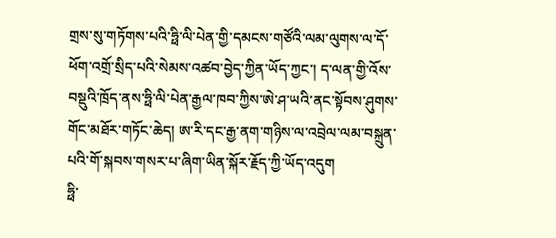གྲས་སུ་གཏོགས་པའི་ཧྥི་ལི་པེན་གྱི་དམངས་གཙོའི་ལམ་ལུགས་ལ་དོ་ཕོག་འགྲོ་སྲིད་པའི་སེམས་འཚབ་བྱེད་ཀྱིན་ཡོད་ཀྱང་། ད་ལན་གྱི་འོས་བསྡུའི་ཁྲོད་ནས་ཧྥི་ལི་པེན་རྒྱལ་ཁབ་ཀྱིས་ཨེ་ཤ་ཡའི་ནང་སྟོབས་ཤུགས་གོང་མཐོར་གཏོང་ཆེད། ཨ་རི་དང་རྒྱ་ནག་གཉིས་ལ་འབྲེལ་ལམ་བསྐྲུན་པའི་གོ་སྐབས་གསར་པ་ཞིག་ཡིན་སྐོར་རྗོད་ཀྱི་ཡོད་འདུག
ཧྥི་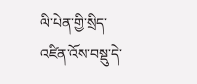ལི་པེན་གྱི་སྲིད་འཛིན་འོས་བསྡུ་དེ་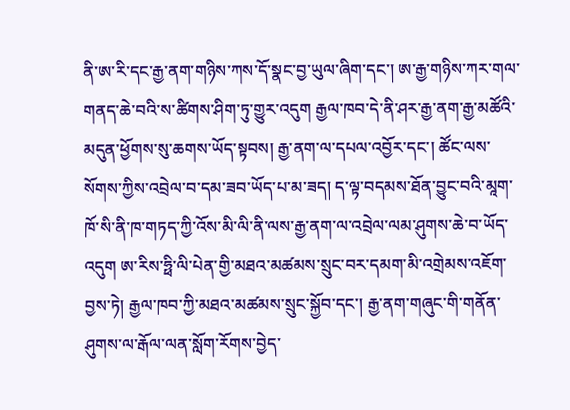ནི་ཨ་རི་དང་རྒྱ་ནག་གཉིས་ཀས་དོ་སྣང་བྱ་ཡུལ་ཞིག་དང་། ཨ་རྒྱ་གཉིས་ཀར་གལ་གནད་ཆེ་བའི་ས་ཚིགས་ཤིག་ཏུ་གྱུར་འདུག རྒྱལ་ཁབ་དེ་ནི་ཤར་རྒྱ་ནག་རྒྱ་མཚོའི་མདུན་ཕྱོགས་སུ་ཆགས་ཡོད་སྟབས། རྒྱ་ནག་ལ་དཔལ་འབྱོར་དང་། ཚོང་ལས་སོགས་ཀྱིས་འབྲེལ་བ་དམ་ཟབ་ཡོད་པ་མ་ཟད། ད་ལྟ་བདམས་ཐོན་བྱུང་བའི་མཱག་ཁོ་སི་ནི་ཁ་གཏད་ཀྱི་འོས་མི་ལི་ནི་ལས་རྒྱ་ནག་ལ་འབྲེལ་ལམ་ཤུགས་ཆེ་བ་ཡོད་འདུག ཨ་རིས་ཧྥི་ལི་པེན་གྱི་མཐའ་མཚམས་སྲུང་བར་དམག་མི་འགྲེམས་འཇོག་བྱས་ཏེ། རྒྱལ་ཁབ་ཀྱི་མཐའ་མཚམས་སྲུང་སྐྱོབ་དང་། རྒྱ་ནག་གཞུང་གི་གནོན་ཤུགས་ལ་རྒོལ་ལན་སློག་རོགས་བྱེད་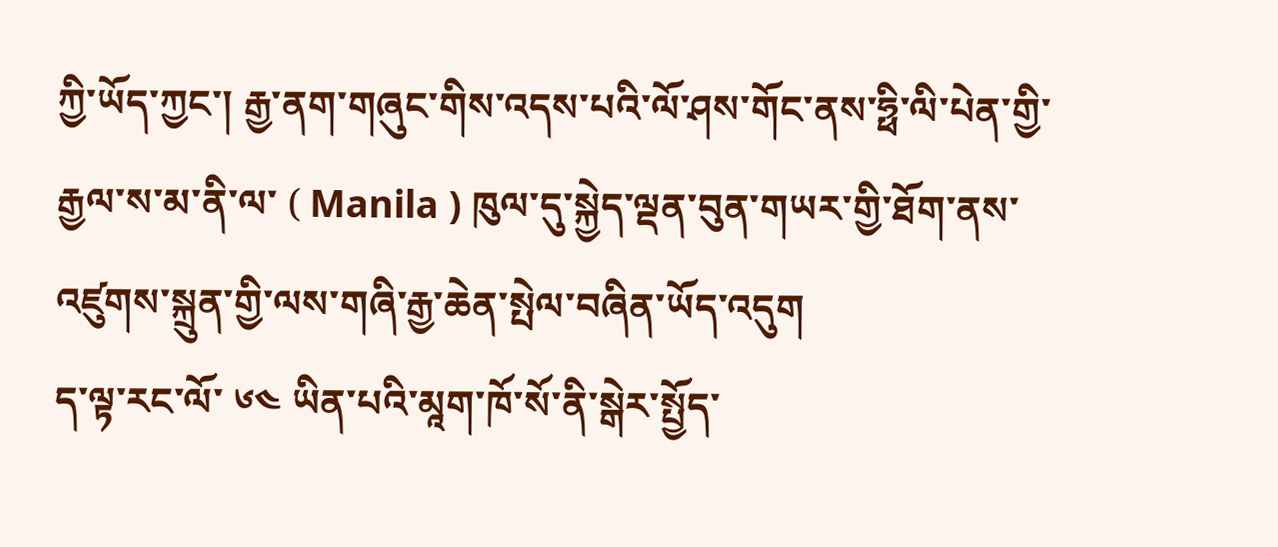ཀྱི་ཡོད་ཀྱང་། རྒྱ་ནག་གཞུང་གིས་འདས་པའི་ལོ་ཤས་གོང་ནས་ཧྥི་ལི་པེན་གྱི་རྒྱལ་ས་མ་ནི་ལ་ ( Manila ) ཁུལ་དུ་སྐྱེད་ལྡན་བུན་གཡར་གྱི་ཐོག་ནས་འཛུགས་སྐྲུན་གྱི་ལས་གཞི་རྒྱ་ཆེན་སྤེལ་བཞིན་ཡོད་འདུག
ད་ལྟ་རང་ལོ་ ༦༤ ཡིན་པའི་མཱག་ཁོ་སོ་ནི་སྒེར་སྤྱོད་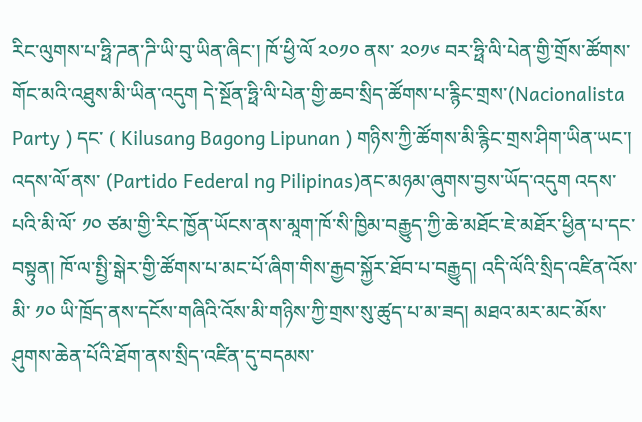རིང་ལུགས་པ་ཧྥི་ཌན་ཌི་ཡི་བུ་ཡིན་ཞིང་། ཁོ་ཕྱི་ལོ ༢༠༡༠ ནས་ ༢༠༡༦ བར་ཧྥི་ལི་པེན་གྱི་གྲོས་ཚོགས་གོང་མའི་འཐུས་མི་ཡིན་འདུག དེ་སྔོན་ཧྥི་ལི་པེན་གྱི་ཆབ་སྲིད་ཚོགས་པ་རྙིང་གྲས་(Nacionalista Party ) དང་ ( Kilusang Bagong Lipunan ) གཉིས་ཀྱི་ཚོགས་མི་རྙིང་གྲས་ཤིག་ཡིན་ཡང་། འདས་ལོ་ནས་ (Partido Federal ng Pilipinas)ནང་མཉམ་ཞུགས་བྱས་ཡོད་འདུག འདས་པའི་མི་ལོ་ ༡༠ ཙམ་གྱི་རིང་ཁྱོན་ཡོངས་ནས་མཱག་ཁོ་སི་ཁྱིམ་བརྒྱུད་ཀྱི་ཆེ་མཐོང་ཇེ་མཐོར་ཕྱིན་པ་དང་བསྟུན། ཁོ་ལ་སྤྱི་སྒེར་གྱི་ཚོགས་པ་མང་པོ་ཞིག་གིས་རྒྱབ་སྐྱོར་ཐོབ་པ་བརྒྱུད། འདི་ལོའི་སྲིད་འཛིན་འོས་མི་ ༡༠ ཡི་ཁྲོད་ནས་དངོས་གཞིའི་འོས་མི་གཉིས་ཀྱི་གྲས་སུ་ཚུད་པ་མ་ཟད། མཐའ་མར་མང་མོས་ཤུགས་ཆེན་པོའི་ཐོག་ནས་སྲིད་འཛིན་དུ་བདམས་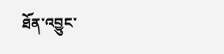ཐོན་འབྱུང་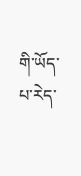གི་ཡོད་པ་རེད་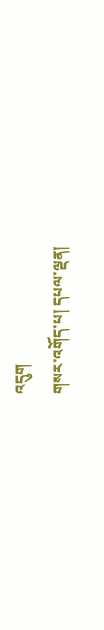འདུག
གསར་འགོད་པ། དཔལ་ལྡན།